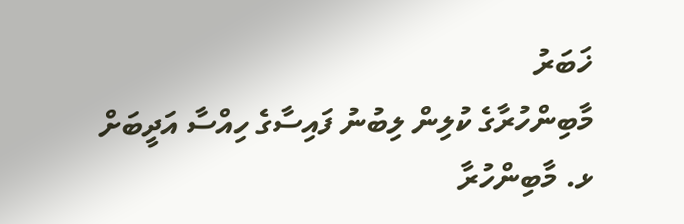ޚަބަރު
މާބިންހުރާގެ ކުލިން ލިބުނު ފައިސާގެ ހިއްސާ އަދީބަށް
ޅ. މާބިންހުރާ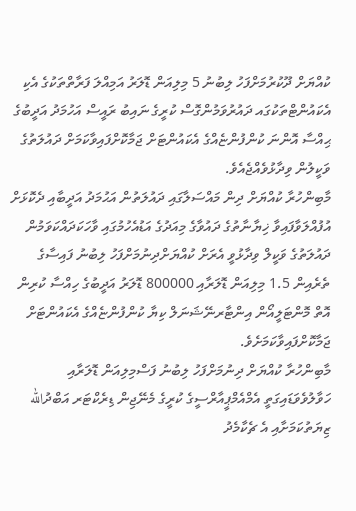ކުއްޔަށް ދޫކުރުމަށްފަހު ލިބުނު 5 މިލިއަން ޑޮލަރު އަމިއްލަ ފަރާތްތަކުގެ އެކި އެކައުންޓްތަކުގައ ދައުރުވަމުންގޮސް ކުރީގެ ނައިބު ރައީސް އަހުމަދު އަދީބުގެ ޙިއްސާ އޮންނަ ކުންފުންޏެއްގެ އެކައުންޓަށް ޖަމާކޮށްފައިވާކަމަށް ދައުލަތުގެ ވަކީލުން ވިދާޅުވެއްޖެއެވެ.
މާބިންހުރާ ކުއްޔަށް ދިން މައްސަލާގައި ދައުލަތުން އަޙުމަދު އަދީބާއި ދެކޮޅަށް އުފުއްލަވާފައިވާ ޚިޔާނާތުގެ ދައުވާގެ މިއަދުގެ އަޑުއެހުމުގައި ވާހަކަދައްކަވަމުން ދައުލަތުގެ ވަކީލް ވިދާޅުވީ އެރަށް ކުއްޔަށްދިނުމަށްފަހު ލިބުނު ފައިސާގެ ތެރެއިން 1.5 މިލިއަން ޑޮލަރާއި 800000 ޑޮލަރު އަދީބުގެ ހިއްސާ ކުރިން އޮތް މޮންޓަލީއޯން އިންޓާރނޭޝަނަލް ކިޔާ ކުންފުންޏެއްގެ އެކައުންޓަށް ޖަމާކޮށްފައިވާކަމަށެވެ.
މާބިންހުރާ ކުއްޔަށް ދިނުމަށްފަހު ލިބުނު ފަސްމިލިއަން ޑޮލަރާއި ހަވާލުވެވަޑައިގަތީ އެމްއެމްޕީއާރްސީގެ ކުރީގެ މެނޭޖިން ޑިރެކްޓަރ އަބްދުالله ޒިޔަތުކަމަށާއި އެ ޗެކާމެދު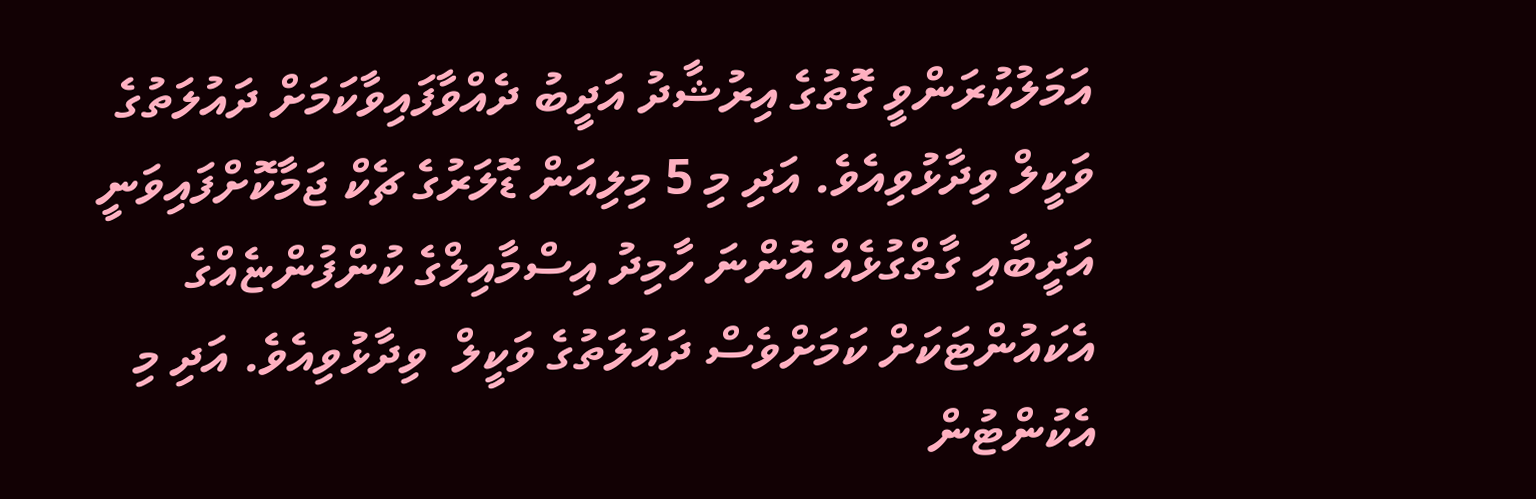އަމަލުކުރަންވީ ގޮތުގެ އިރުޝާދު އަދީބު ދެއްވާފައިވާކަމަށް ދައުލަތުގެ ވަކީލް ވިދާޅުވިއެވެ. އަދި މި 5 މިލިއަން ޑޮލަރުގެ ޗެކް ޖަމާކޮށްފައިވަނީ އަދީބާއި ގާތްގުޅެއް އޮންނަ ހާމިދު އިސްމާއިލްގެ ކުންފުންޏެއްގެ އެކައުންޓަކަށް ކަމަށްވެސް ދައުލަތުގެ ވަކީލް  ވިދާޅުވިއެވެ. އަދި މި އެކުންޓުން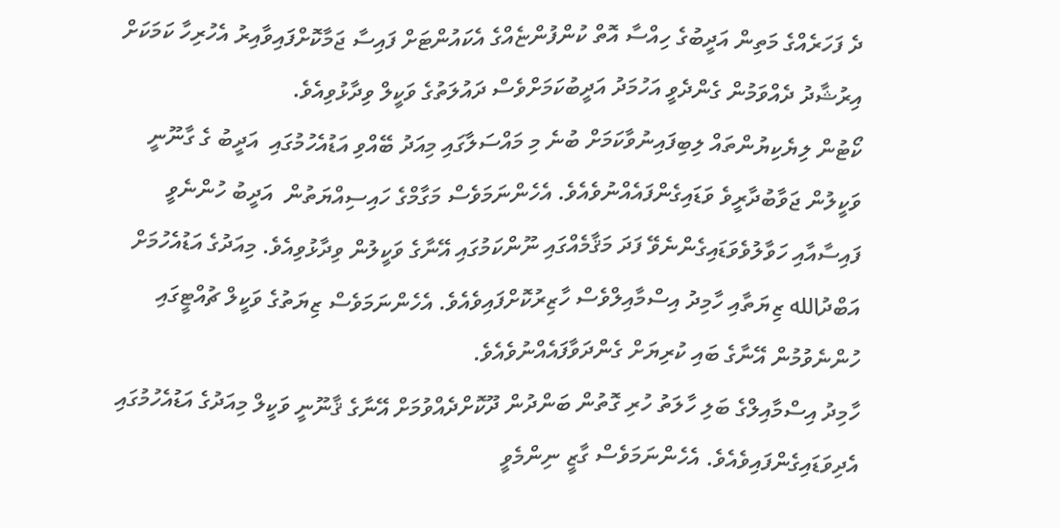ދެ ފަހަރެއްގެ މަތިން އަދީބުގެ ހިއްސާ އޮތް ކުންފުންޏެއްގެ އެކައުންޓަށް ފައިސާ ޖަމާކޮށްފައިވާއިރު އެހުރިހާ ކަމަކަށް އިރުޝާދު ދެއްވަމުން ގެންދެވީ އަހުމަދު އަދީބުކަމަށްވެސް ދައުލަތުގެ ވަކީލް ވިދާޅުވިއެވެ.
ކޯޓުން ލިޔެކިޔުންތައް ލިބިފައިނުވާކަމަށް ބުނެ މި މައްސަލާގައި މިއަދު ބޭއްވި އަޑުއެހުމުގައި  އަދީބު ގެ ގާނޫނީ ވަކީލުން ޖަވާބުދާރީވެ ވަޑައިގެންފައެއްނުވެއެވެ. އެހެންނަމަވެސް މަގާމްގެ ހައިސިއްޔަތުން  އަދީބު ހުންނެވީ ފައިސާއާއި ހަވާލުވެވަޑައިގެންނެވޭ ފަދަ މަޤާމެއްގައި ނޫންކަމުގައި އޭނާގެ ވަކީލުން ވިދާޅުވިއެވެ. މިއަދުގެ އަޑުއެހުމަށް އަބްދުالله ޒިޔަތާއި ހާމިދު އިސްމާއިލްވެސް ހާޒިރުކޮށްފައިވެއެވެ. އެހެންނަމަވެސް ޒިޔަތުގެ ވަކީލް ޗުއްޓީގައި ހުންނެވުމުން އޭނާގެ ބައި ކުރިޔަށް ގެންދަވާފައެއްނުވެއެވެ.
ހާމިދު އިސްމާއިލްގެ ބަލި ހާލަތު ހުރި ގޮތުން ބަންދުން ދޫކޮށްދެއްވުމަށް އޭނާގެ ޤާނޫނީ ވަކީލް މިއަދުގެ އަޑުއެހުމުގައި އެދިވަޑައިގެންފައިވެއެވެ. އެހެންނަމަވެސް ގާޒީ ނިންމެވީ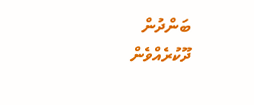ބަންދުން ދޫކުރެއްވެން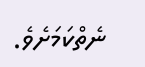ނެތްކަމަށެވެ.